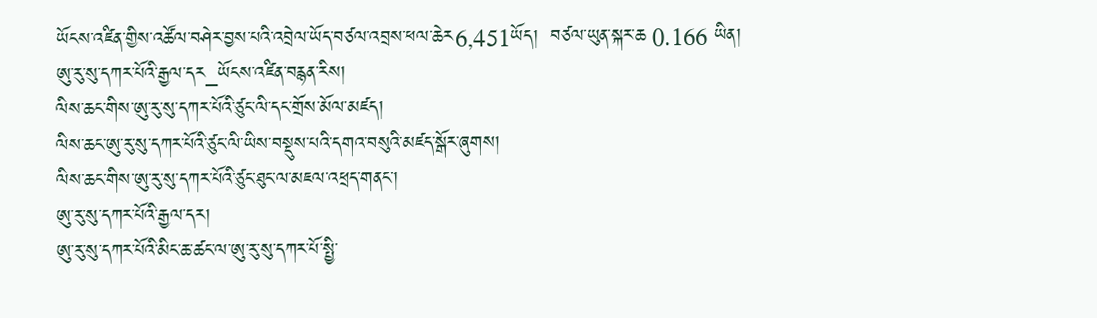ཡོངས་འཛིན་གྱིས་འཚོལ་བཤེར་བྱས་པའི་འབྲེལ་ཡོད་བཙལ་འབྲས་ཕལ་ཆེར6,451ཡོད།  བཙལ་ཡུན་སྐར་ཆ 0.166 ཡིན།
ཨུ་རུ་སུ་དཀར་པོའི་རྒྱལ་དར_ཡོངས་འཛིན་བརྙན་རིས།
ལིས་ཆང་གིས་ཨུ་རུ་སུ་དཀར་པོའི་ཙུང་ལི་དང་གྲོས་མོལ་མཛད།
ལིས་ཆང་ཨུ་རུ་སུ་དཀར་པོའི་ཙུང་ལི་ཡིས་བསྡུས་པའི་དགའ་བསུའི་མཛད་སྒོར་ཞུགས།
ལིས་ཆང་གིས་ཨུ་རུ་སུ་དཀར་པོའི་ཙུང་ཐུང་ལ་མཇལ་འཕྲད་གནང་།
ཨུ་རུ་སུ་དཀར་པོའི་རྒྱལ་དར།
ཨུ་རུ་སུ་དཀར་པོའི་མིང་ཆ་ཚང་ལ་ཨུ་རུ་སུ་དཀར་པོ་སྤྱི་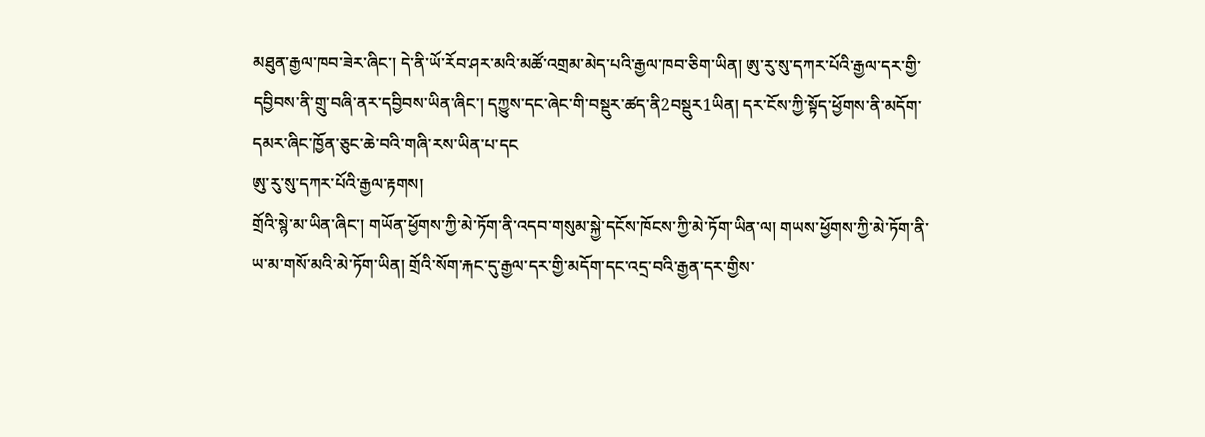མཐུན་རྒྱལ་ཁབ་ཟེར་ཞིང་། དེ་ནི་ཡོ་རོབ་ཤར་མའི་མཚོ་འགྲམ་མེད་པའི་རྒྱལ་ཁབ་ཅིག་ཡིན། ཨུ་རུ་སུ་དཀར་པོའི་རྒྱལ་དར་གྱི་དབྱིབས་ནི་གྲུ་བཞི་ནར་དབྱིབས་ཡིན་ཞིང་། དཀྱུས་དང་ཞེང་གི་བསྡུར་ཚད་ནི2བསྡུར1ཡིན། དར་ངོས་ཀྱི་སྟོད་ཕྱོགས་ནི་མདོག་དམར་ཞིང་ཁྱོན་ཅུང་ཆེ་བའི་གཞི་རས་ཡིན་པ་དང
ཨུ་རུ་སུ་དཀར་པོའི་རྒྱལ་རྟགས།
གྲོའི་སྙེ་མ་ཡིན་ཞིང་། གཡོན་ཕྱོགས་ཀྱི་མེ་ཏོག་ནི་འདབ་གསུམ་སྐྱེ་དངོས་ཁོངས་ཀྱི་མེ་ཏོག་ཡིན་ལ། གཡས་ཕྱོགས་ཀྱི་མེ་ཏོག་ནི་ཡ་མ་གསོ་མའི་མེ་ཏོག་ཡིན། གྲོའི་སོག་རྐང་དུ་རྒྱལ་དར་གྱི་མདོག་དང་འདྲ་བའི་རྒྱན་དར་གྱིས་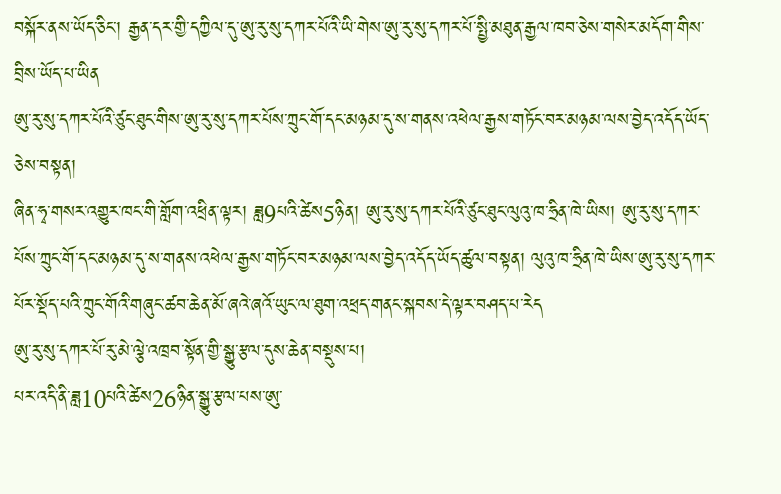བསྐོར་ནས་ཡོད་ཅིང་། རྒྱན་དར་གྱི་དཀྱིལ་དུ་ཨུ་རུ་སུ་དཀར་པོའི་ཡི་གེས་ཨུ་རུ་སུ་དཀར་པོ་སྤྱི་མཐུན་རྒྱལ་ཁབ་ཅེས་གསེར་མདོག་གིས་བྲིས་ཡོད་པ་ཡིན
ཨུ་རུ་སུ་དཀར་པོའི་ཙུང་ཐུང་གིས་ཨུ་རུ་སུ་དཀར་པོས་ཀྲུང་གོ་དང་མཉམ་དུ་ས་གནས་འཕེལ་རྒྱས་གཏོང་བར་མཉམ་ལས་བྱེད་འདོད་ཡོད་ཅེས་བསྟན།
ཞིན་ཧྭ་གསར་འགྱུར་ཁང་གི་གློག་འཕྲིན་ལྟར། ཟླ9པའི་ཚེས5ཉིན། ཨུ་རུ་སུ་དཀར་པོའི་ཙུང་ཐུང་ལུའུ་ཁ་ཧྲིན་ཁེ་ཡིས། ཨུ་རུ་སུ་དཀར་པོས་ཀྲུང་གོ་དང་མཉམ་དུ་ས་གནས་འཕེལ་རྒྱས་གཏོང་བར་མཉམ་ལས་བྱེད་འདོད་ཡོད་ཚུལ་བསྟན། ལུའུ་ཁ་ཧྲིན་ཁེ་ཡིས་ཨུ་རུ་སུ་དཀར་པོར་སྡོད་པའི་ཀྲུང་གོའི་གཞུང་ཚབ་ཆེན་མོ་ཞའེ་ཞའོ་ཡུང་ལ་ཐུག་འཕྲད་གནང་སྐབས་དེ་ལྟར་བཤད་པ་རེད
ཨུ་རུ་སུ་དཀར་པོ་རུ་མེ་ལྕེ་འཁྲབ་སྟོན་གྱི་སྒྱུ་རྩལ་དུས་ཆེན་བསྡུས་པ།
པར་འདི་ནི་ཟླ10པའི་ཚེས26ཉིན་སྒྱུ་རྩལ་པས་ཨུ་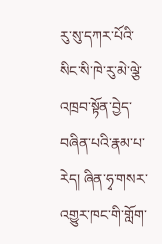རུ་སུ་དཀར་པོའི་སིང་སི་ཁེ་རུ་མེ་ལྕེ་འཁྲབ་སྟོན་བྱེད་བཞིན་པའི་རྣམ་པ་རེད། ཞིན་ཧྭ་གསར་འགྱུར་ཁང་གི་གློག་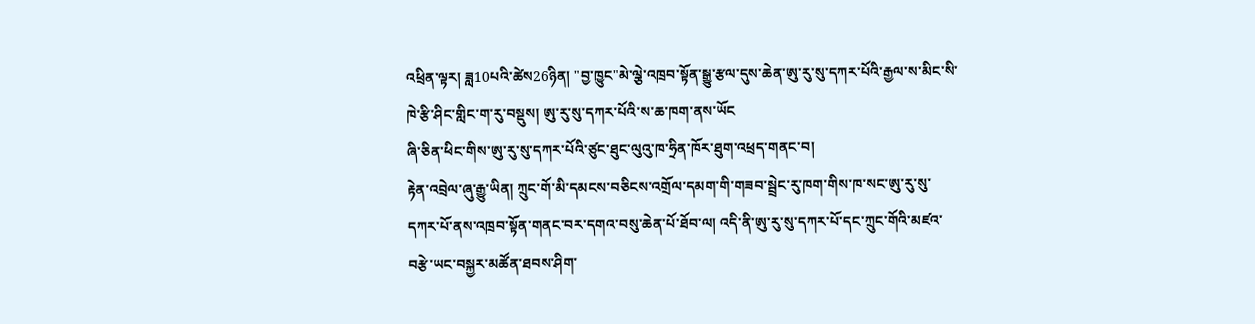འཕྲིན་ལྟར། ཟླ10པའི་ཚེས26ཉིན། "བྱ་ཁྱུང"མེ་ལྕེ་འཁྲབ་སྟོན་སྒྱུ་རྩལ་དུས་ཆེན་ཨུ་རུ་སུ་དཀར་པོའི་རྒྱལ་ས་མིང་སི་ཁེ་རྩི་ཤིང་གླིང་ག་རུ་བསྡུས། ཨུ་རུ་སུ་དཀར་པོའི་ས་ཆ་ཁག་ནས་ཡོང
ཞི་ཅིན་ཕིང་གིས་ཨུ་རུ་སུ་དཀར་པོའི་ཙུང་ཐུང་ལུའུ་ཁ་ཧྲིན་ཁོར་ཐུག་འཕྲད་གནང་བ།
རྟེན་འབྲེལ་ཞུ་རྒྱུ་ཡིན། ཀྲུང་གོ་མི་དམངས་བཅིངས་འགྲོལ་དམག་གི་གཟབ་སྦྲེང་རུ་ཁག་གིས་ཁ་སང་ཨུ་རུ་སུ་དཀར་པོ་ནས་འཁྲབ་སྟོན་གནང་བར་དགའ་བསུ་ཆེན་པོ་ཐོབ་ལ། འདི་ནི་ཨུ་རུ་སུ་དཀར་པོ་དང་ཀྲུང་གོའི་མཛའ་བརྩེ་ཡང་བསྐྱར་མཚོན་ཐབས་ཤིག་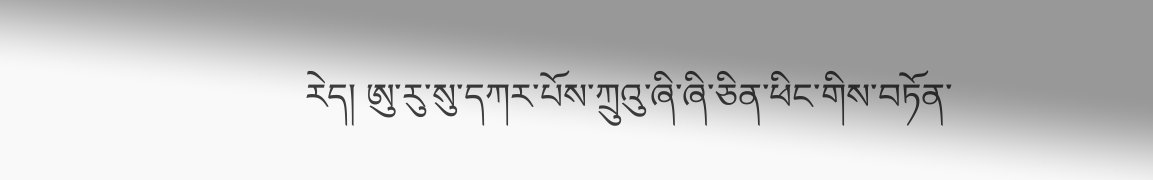རེད། ཨུ་རུ་སུ་དཀར་པོས་ཀྲུའུ་ཞི་ཞི་ཅིན་ཕིང་གིས་བཏོན་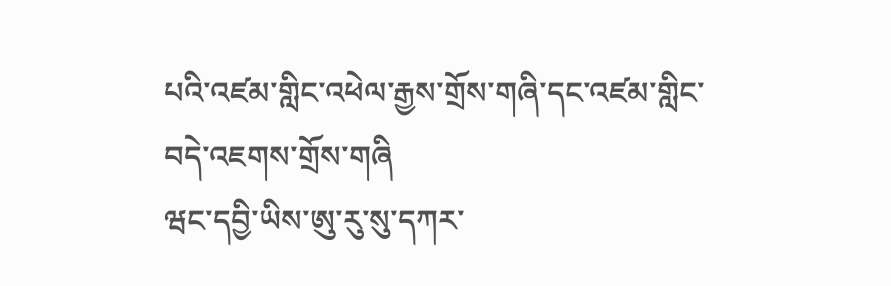པའི་འཛམ་གླིང་འཕེལ་རྒྱས་གྲོས་གཞི་དང་འཛམ་གླིང་བདེ་འཇགས་གྲོས་གཞི
ཝང་དབྱི་ཡིས་ཨུ་རུ་སུ་དཀར་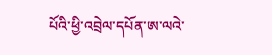པོའི་ཕྱི་འབྲེལ་དཔོན་ཨ་ལའེ་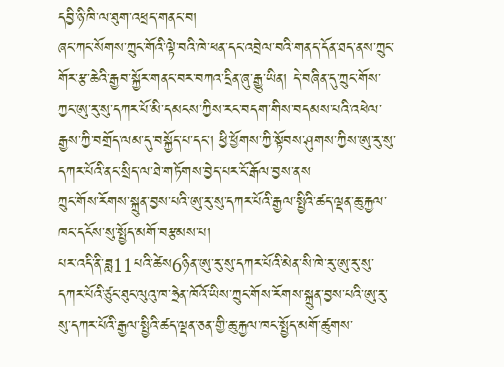དབྱི་ཉི་ཁི་ལ་ཐུག་འཕྲད་གནང་བ།
ཞང་ཀང་སོགས་ཀྲུང་གོའི་ལྟེ་བའི་ཁེ་ཕན་དང་འབྲེལ་བའི་གནད་དོན་ཐད་ནས་ཀྲུང་གོར་རྩ་ཆེའི་རྒྱབ་སྐྱོར་གནང་བར་བཀའ་དྲིན་ཞུ་རྒྱུ་ཡིན། དེ་བཞིན་དུ་ཀྲུང་གོས་ཀྱང་ཨུ་རུ་སུ་དཀར་པོ་མི་དམངས་ཀྱིས་རང་བདག་གིས་བདམས་པའི་འཕེལ་རྒྱས་ཀྱི་བགྲོད་ལམ་དུ་བསྐྱོད་པ་དང་། ཕྱི་ཕྱོགས་ཀྱི་སྟོབས་ཤུགས་ཀྱིས་ཨུ་རུ་སུ་དཀར་པོའི་ནང་སྲིད་ལ་ཐེ་གཏོགས་བྱེད་པར་ངོ་རྒོལ་བྱས་ནས
ཀྲུང་གོས་རོགས་སྐྲུན་བྱས་པའི་ཨུ་རུ་སུ་དཀར་པོའི་རྒྱལ་སྤྱིའི་ཚད་ལྡན་ཆུ་རྐྱལ་ཁང་དངོས་སུ་སྤྱོད་མགོ་བརྩམས་པ།
པར་འདི་ནི་ཟླ11པའི་ཚེས6ཉིན་ཨུ་རུ་སུ་དཀར་པོའི་མེན་སི་ཁེ་རུ་ཨུ་རུ་སུ་དཀར་པོའི་ཙུང་ཐུང་ལུའུ་ཁ་ཧྲེན་ཁོའོ་ཡིས་ཀྲུང་གོས་རོགས་སྐྲུན་བྱས་པའི་ཨུ་རུ་སུ་དཀར་པོའི་རྒྱལ་སྤྱིའི་ཚད་ལྡན་ཅན་གྱི་ཆུ་རྐྱལ་ཁང་སྤྱོད་མགོ་ཚུགས་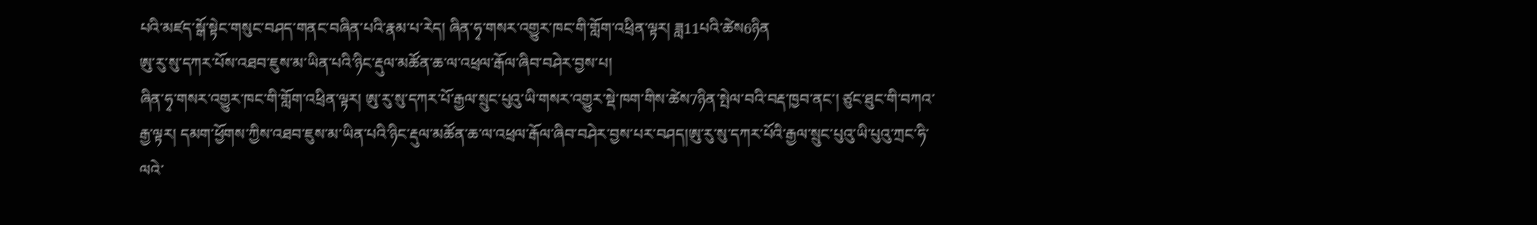པའི་མཛད་སྒོ་སྟེང་གསུང་བཤད་གནང་བཞིན་པའི་རྣམ་པ་རེད། ཞིན་ཧྭ་གསར་འགྱུར་ཁང་གི་གློག་འཕྲིན་ལྟར། ཟླ11པའི་ཚེས6ཉིན
ཨུ་རུ་སུ་དཀར་པོས་འཐབ་ཇུས་མ་ཡིན་པའི་ཉིང་རྡུལ་མཚོན་ཆ་ལ་འཕྲལ་རྒོལ་ཞིབ་བཤེར་བྱས་པ།
ཞིན་ཧྭ་གསར་འགྱུར་ཁང་གི་གློག་འཕྲིན་ལྟར། ཨུ་རུ་སུ་དཀར་པོ་རྒྱལ་སྲུང་པུའུ་ཡི་གསར་འགྱུར་སྡེ་ཁག་གིས་ཚེས7ཉིན་སྤེལ་བའི་བརྡ་ཁྱབ་ནང་། ཙུང་ཐུང་གི་བཀའ་རྒྱ་ལྟར། དམག་ཕྱོགས་ཀྱིས་འཐབ་ཇུས་མ་ཡིན་པའི་ཉིང་རྡུལ་མཚོན་ཆ་ལ་འཕྲལ་རྒོལ་ཞིབ་བཤེར་བྱས་པར་བཤད།ཨུ་རུ་སུ་དཀར་པོའི་རྒྱལ་སྲུང་པུའུ་ཡི་པུའུ་ཀྲང་ཧི་ལའེ་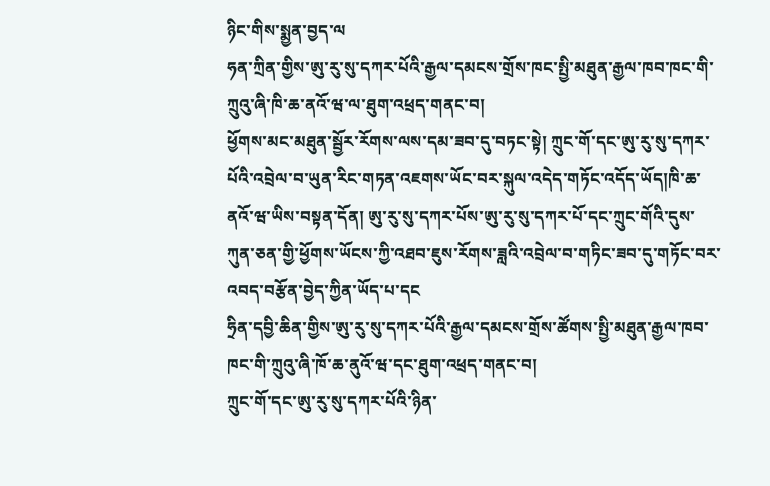ཉིང་གིས་སྨྱན་བྱད་ལ
ཧན་ཀྲིན་གྱིས་ཨུ་རུ་སུ་དཀར་པོའི་རྒྱལ་དམངས་གྲོས་ཁང་སྤྱི་མཐུན་རྒྱལ་ཁབ་ཁང་གི་ཀྲུའུ་ཞི་ཁི་ཆ་ནའོ་ཝ་ལ་ཐུག་འཕྲད་གནང་བ།
ཕྱོགས་མང་མཐུན་སྦྱོར་རོགས་ལས་དམ་ཟབ་དུ་བཏང་སྟེ། ཀྲུང་གོ་དང་ཨུ་རུ་སུ་དཀར་པོའི་འབྲེལ་བ་ཡུན་རིང་གཏན་འཇགས་ཡོང་བར་སྐུལ་འདེད་གཏོང་འདོད་ཡོད།ཁི་ཆ་ནའོ་ཝ་ཡིས་བསྟན་དོན། ཨུ་རུ་སུ་དཀར་པོས་ཨུ་རུ་སུ་དཀར་པོ་དང་ཀྲུང་གོའི་དུས་ཀུན་ཅན་གྱི་ཕྱོགས་ཡོངས་ཀྱི་འཐབ་ཇུས་རོགས་ཟླའི་འབྲེལ་བ་གཏིང་ཟབ་དུ་གཏོང་བར་འབད་བརྩོན་བྱེད་ཀྱིན་ཡོད་པ་དང
ཧྲིན་དབྱི་ཆིན་གྱིས་ཨུ་རུ་སུ་དཀར་པོའི་རྒྱལ་དམངས་གྲོས་ཚོགས་སྤྱི་མཐུན་རྒྱལ་ཁབ་ཁང་གི་ཀྲུའུ་ཞི་ཁོ་ཆ་ནུའོ་ཝ་དང་ཐུག་འཕྲད་གནང་བ།
ཀྲུང་གོ་དང་ཨུ་རུ་སུ་དཀར་པོའི་ཉིན་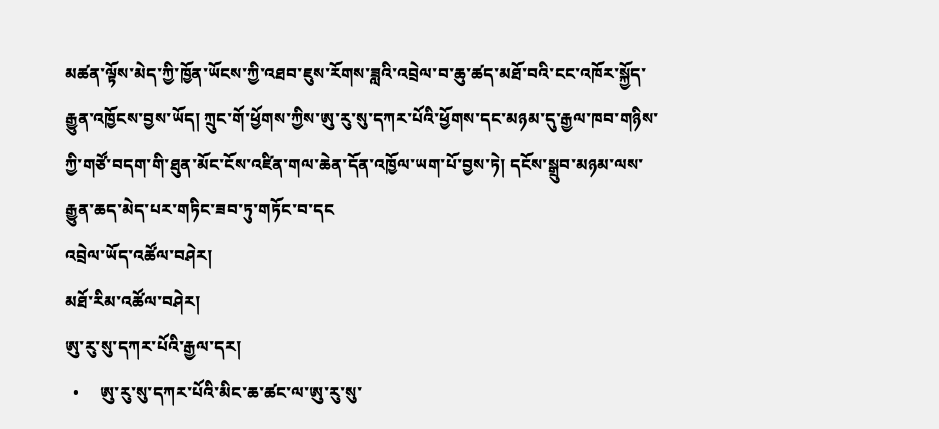མཚན་ལྟོས་མེད་ཀྱི་ཁྱོན་ཡོངས་ཀྱི་འཐབ་ཇུས་རོགས་ཟླའི་འབྲེལ་བ་ཆུ་ཚད་མཐོ་བའི་ངང་འཁོར་སྐྱོད་རྒྱུན་འཁྱོངས་བྱས་ཡོད། ཀྲུང་གོ་ཕྱོགས་ཀྱིས་ཨུ་རུ་སུ་དཀར་པོའི་ཕྱོགས་དང་མཉམ་དུ་རྒྱལ་ཁབ་གཉིས་ཀྱི་གཙོ་བདག་གི་ཐུན་མོང་ངོས་འཛིན་གལ་ཆེན་དོན་འཁྱོལ་ཡག་པོ་བྱས་ཏེ། དངོས་སྒྲུབ་མཉམ་ལས་རྒྱུན་ཆད་མེད་པར་གཏིང་ཟབ་ཏུ་གཏོང་བ་དང
འབྲེལ་ཡོད་འཚོལ་བཤེར།
མཐོ་རིམ་འཚོལ་བཤེར།
ཨུ་རུ་སུ་དཀར་པོའི་རྒྱལ་དར།
  •     ཨུ་རུ་སུ་དཀར་པོའི་མིང་ཆ་ཚང་ལ་ཨུ་རུ་སུ་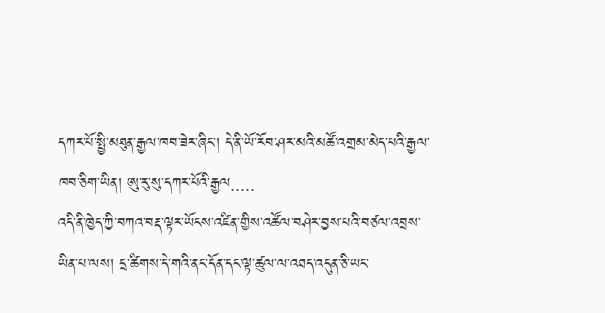དཀར་པོ་སྤྱི་མཐུན་རྒྱལ་ཁབ་ཟེར་ཞིང་། དེ་ནི་ཡོ་རོབ་ཤར་མའི་མཚོ་འགྲམ་མེད་པའི་རྒྱལ་ཁབ་ཅིག་ཡིན། ཨུ་རུ་སུ་དཀར་པོའི་རྒྱལ.....
འདི་ནི་ཁྱེད་ཀྱི་བཀའ་བརྡ་ལྟར་ཡོངས་འཛིན་གྱིས་འཚོལ་བཤེར་བྱས་པའི་བཙལ་འབྲས་ཡིན་པ་ལས། དྲ་ཚིགས་དེ་གའི་ནང་དོན་དང་ལྟ་ཚུལ་ལ་འཐད་འདུན་ཅི་ཡང་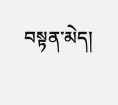བསྟན་མེད།